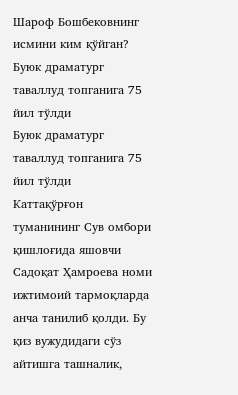Шароф Бошбековнинг исмини ким қўйган?
Буюк драматург таваллуд топганига 75 йил тўлди
Буюк драматург таваллуд топганига 75 йил тўлди
Каттақўрғон туманининг Сув омбори қишлоғида яшовчи Садоқат Ҳамроева номи ижтимоий тармоқларда анча танилиб қолди. Бу қиз вужудидаги сўз айтишга ташналик,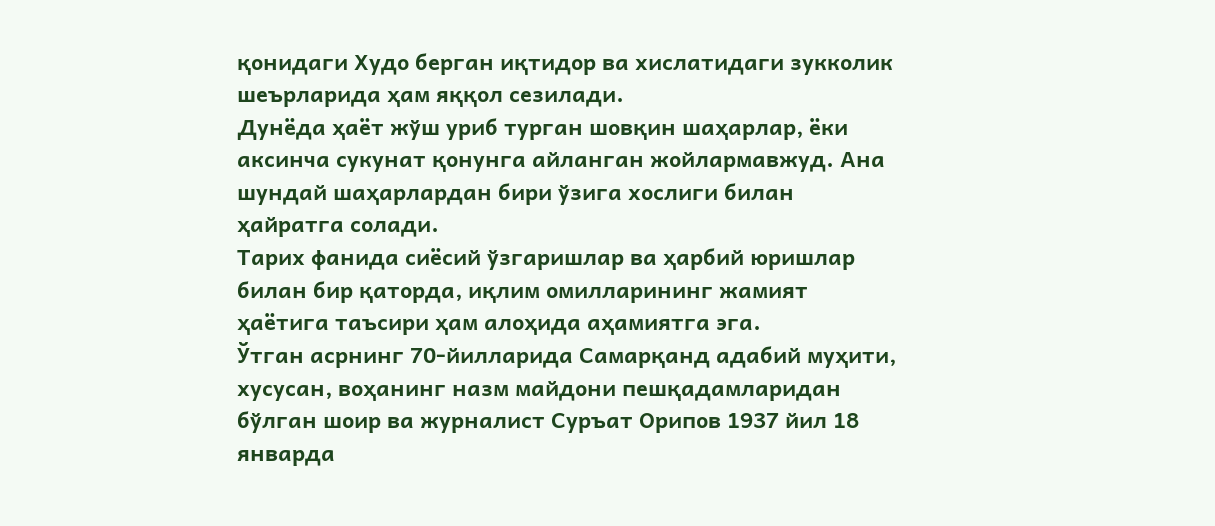қонидаги Худо берган иқтидор ва хислатидаги зукколик шеърларида ҳам яққол сезилади.
Дунёда ҳаёт жўш уриб турган шовқин шаҳарлар, ёки аксинча сукунат қонунга айланган жойлармавжуд. Ана шундай шаҳарлардан бири ўзига хослиги билан ҳайратга солади.
Тарих фанида сиёсий ўзгаришлар ва ҳарбий юришлар билан бир қаторда, иқлим омилларининг жамият ҳаётига таъсири ҳам алоҳида аҳамиятга эга.
Ўтган асрнинг 70-йилларида Самарқанд адабий муҳити, хусусан, воҳанинг назм майдони пешқадамларидан бўлган шоир ва журналист Суръат Орипов 1937 йил 18 январда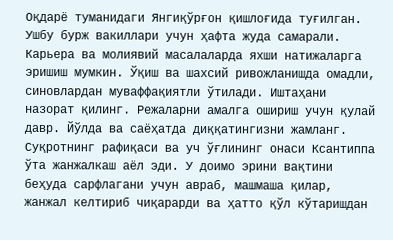Оқдарё туманидаги Янгиқўрғон қишлоғида туғилган.
Ушбу бурж вакиллари учун ҳафта жуда самарали. Карьера ва молиявий масалаларда яхши натижаларга эришиш мумкин. Ўқиш ва шахсий ривожланишда омадли, синовлардан муваффақиятли ўтилади. Иштаҳани назорат қилинг. Режаларни амалга ошириш учун қулай давр. Йўлда ва саёҳатда диққатингизни жамланг.
Суқротнинг рафиқаси ва уч ўғлининг онаси Ксантиппа ўта жанжалкаш аёл эди. У доимо эрини вақтини беҳуда сарфлагани учун авраб, машмаша қилар, жанжал келтириб чиқарарди ва ҳатто қўл кўтаришдан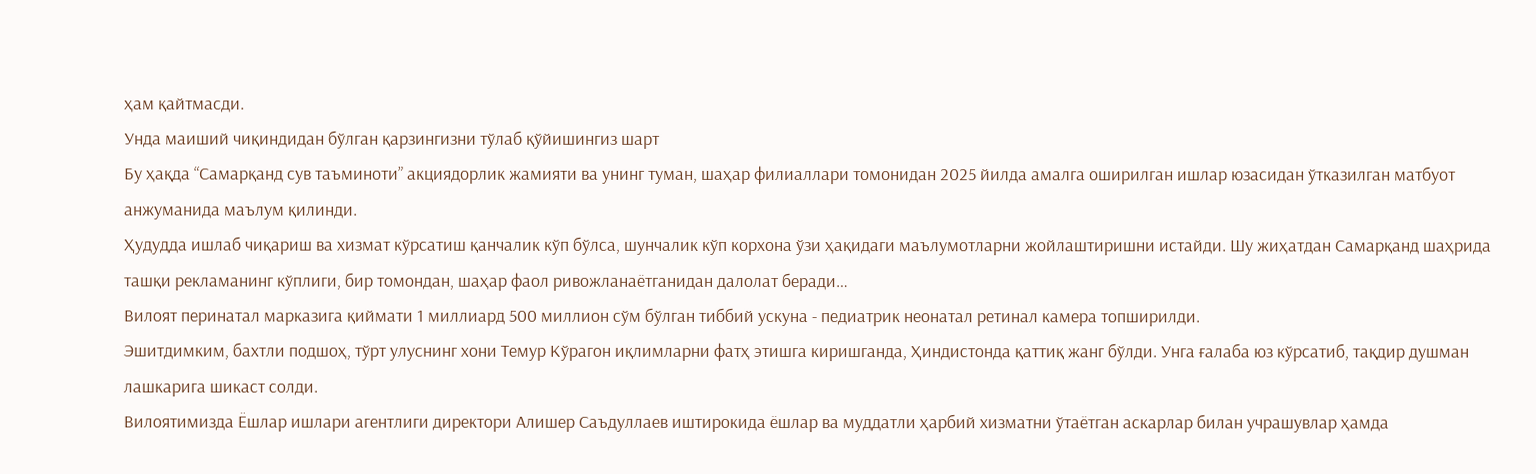ҳам қайтмасди.
Унда маиший чиқиндидан бўлган қарзингизни тўлаб қўйишингиз шарт
Бу ҳақда “Самарқанд сув таъминоти” акциядорлик жамияти ва унинг туман, шаҳар филиаллари томонидан 2025 йилда амалга оширилган ишлар юзасидан ўтказилган матбуот анжуманида маълум қилинди.
Ҳудудда ишлаб чиқариш ва хизмат кўрсатиш қанчалик кўп бўлса, шунчалик кўп корхона ўзи ҳақидаги маълумотларни жойлаштиришни истайди. Шу жиҳатдан Самарқанд шаҳрида ташқи рекламанинг кўплиги, бир томондан, шаҳар фаол ривожланаётганидан далолат беради…
Вилоят перинатал марказига қиймати 1 миллиард 500 миллион сўм бўлган тиббий ускуна - педиатрик неонатал ретинал камера топширилди.
Эшитдимким, бахтли подшоҳ, тўрт улуснинг хони Темур Кўрагон иқлимларни фатҳ этишга киришганда, Ҳиндистонда қаттиқ жанг бўлди. Унга ғалаба юз кўрсатиб, тақдир душман лашкарига шикаст солди.
Вилоятимизда Ёшлар ишлари агентлиги директори Алишер Саъдуллаев иштирокида ёшлар ва муддатли ҳарбий хизматни ўтаётган аскарлар билан учрашувлар ҳамда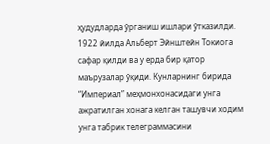ҳудудларда ўрганиш ишлари ўтказилди.
1922 йилда Альберт Эйнштейн Токиога сафар қилди ва у ерда бир қатор маърузалар ўқиди. Кунларнинг бирида “Империал” меҳмонхонасидаги унга ажратилган хонага келган ташувчи ходим унга табрик телеграммасини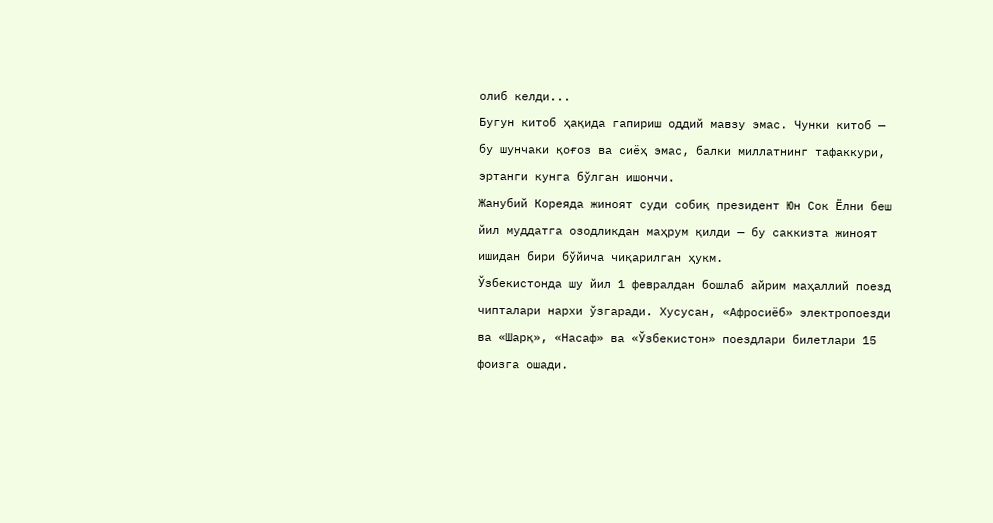олиб келди...
Бугун китоб ҳақида гапириш оддий мавзу эмас. Чунки китоб — бу шунчаки қоғоз ва сиёҳ эмас, балки миллатнинг тафаккури, эртанги кунга бўлган ишончи.
Жанубий Кореяда жиноят суди собиқ президент Юн Сок Ёлни беш йил муддатга озодликдан маҳрум қилди — бу саккизта жиноят ишидан бири бўйича чиқарилган ҳукм.
Ўзбекистонда шу йил 1 февралдан бошлаб айрим маҳаллий поезд чипталари нархи ўзгаради. Хусусан, «Афросиёб» электропоезди ва «Шарқ», «Насаф» ва «Ўзбекистон» поездлари билетлари 15 фоизга ошади.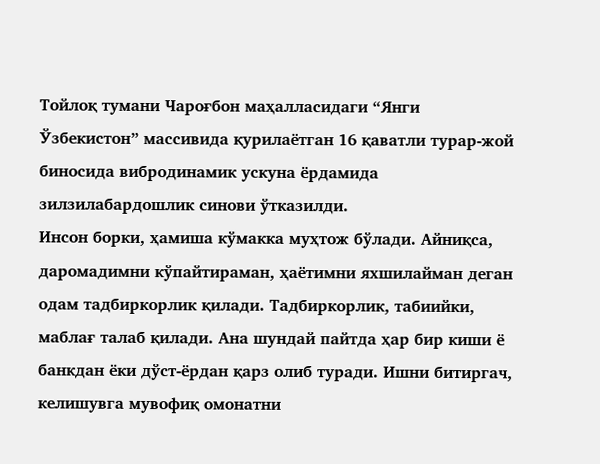Тойлоқ тумани Чароғбон маҳалласидаги “Янги Ўзбекистон” массивида қурилаётган 16 қаватли турар-жой биносида вибродинамик ускуна ёрдамида зилзилабардошлик синови ўтказилди.
Инсон борки, ҳамиша кўмакка муҳтож бўлади. Айниқса, даромадимни кўпайтираман, ҳаётимни яхшилайман деган одам тадбиркорлик қилади. Тадбиркорлик, табиийки, маблағ талаб қилади. Ана шундай пайтда ҳар бир киши ё банкдан ёки дўст-ёрдан қарз олиб туради. Ишни битиргач, келишувга мувофиқ омонатни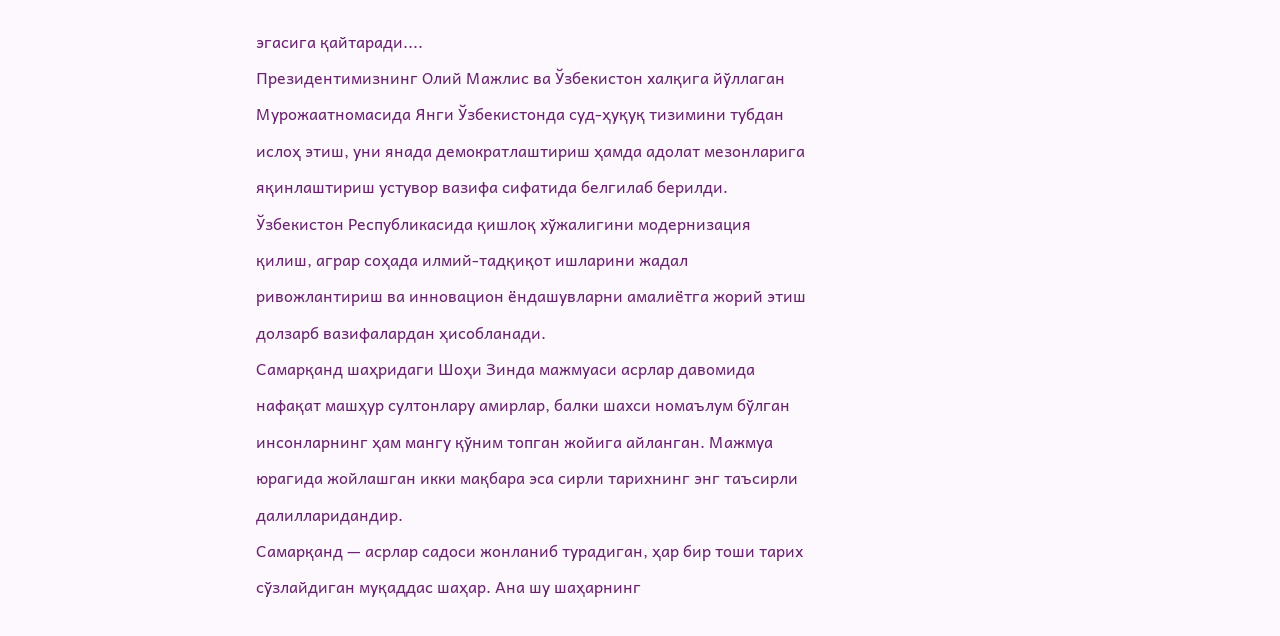эгасига қайтаради....
Президентимизнинг Олий Мажлис ва Ўзбекистон халқига йўллаган Мурожаатномасида Янги Ўзбекистонда суд-ҳуқуқ тизимини тубдан ислоҳ этиш, уни янада демократлаштириш ҳамда адолат мезонларига яқинлаштириш устувор вазифа сифатида белгилаб берилди.
Ўзбекистон Республикасида қишлоқ хўжалигини модернизация қилиш, аграр соҳада илмий-тадқиқот ишларини жадал ривожлантириш ва инновацион ёндашувларни амалиётга жорий этиш долзарб вазифалардан ҳисобланади.
Самарқанд шаҳридаги Шоҳи Зинда мажмуаси асрлар давомида нафақат машҳур султонлару амирлар, балки шахси номаълум бўлган инсонларнинг ҳам мангу қўним топган жойига айланган. Мажмуа юрагида жойлашган икки мақбара эса сирли тарихнинг энг таъсирли далилларидандир.
Самарқанд — асрлар садоси жонланиб турадиган, ҳар бир тоши тарих сўзлайдиган муқаддас шаҳар. Ана шу шаҳарнинг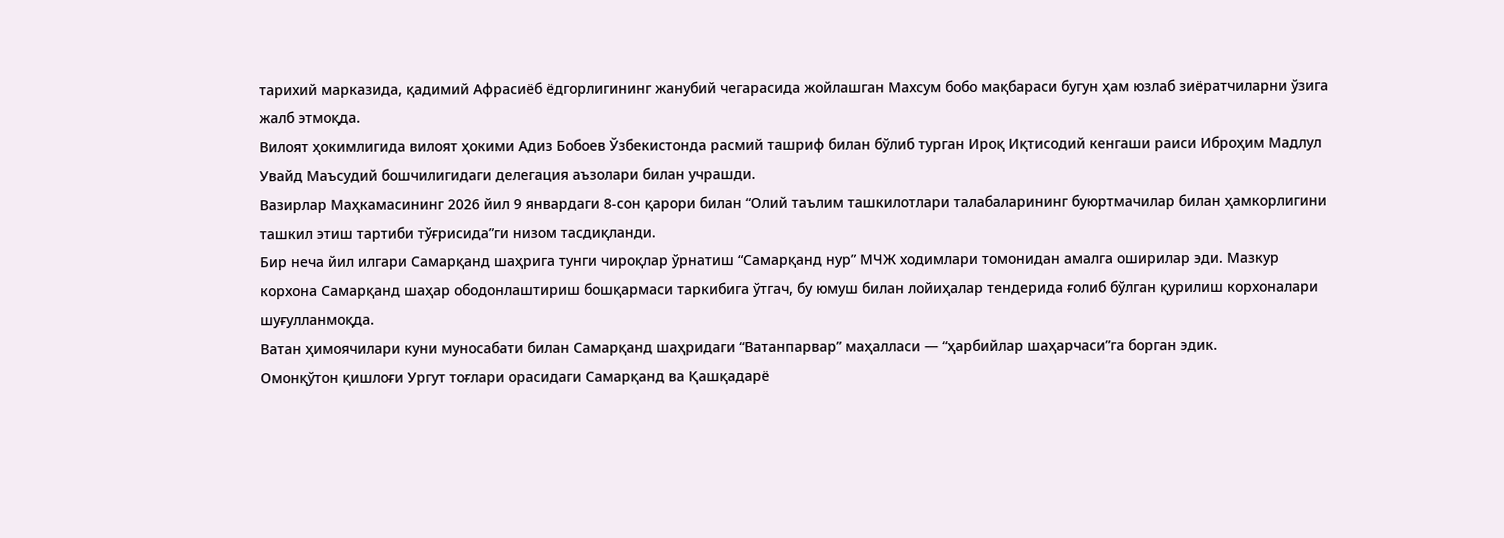тарихий марказида, қадимий Афрасиёб ёдгорлигининг жанубий чегарасида жойлашган Махсум бобо мақбараси бугун ҳам юзлаб зиёратчиларни ўзига жалб этмоқда.
Вилоят ҳокимлигида вилоят ҳокими Адиз Бобоев Ўзбекистонда расмий ташриф билан бўлиб турган Ироқ Иқтисодий кенгаши раиси Иброҳим Мадлул Увайд Маъсудий бошчилигидаги делегация аъзолари билан учрашди.
Вазирлар Маҳкамасининг 2026 йил 9 январдаги 8-сон қарори билан “Олий таълим ташкилотлари талабаларининг буюртмачилар билан ҳамкорлигини ташкил этиш тартиби тўғрисида”ги низом тасдиқланди.
Бир неча йил илгари Самарқанд шаҳрига тунги чироқлар ўрнатиш “Самарқанд нур” МЧЖ ходимлари томонидан амалга оширилар эди. Мазкур корхона Самарқанд шаҳар ободонлаштириш бошқармаси таркибига ўтгач, бу юмуш билан лойиҳалар тендерида ғолиб бўлган қурилиш корхоналари шуғулланмоқда.
Ватан ҳимоячилари куни муносабати билан Самарқанд шаҳридаги “Ватанпарвар” маҳалласи — “ҳарбийлар шаҳарчаси”га борган эдик.
Омонқўтон қишлоғи Ургут тоғлари орасидаги Самарқанд ва Қашқадарё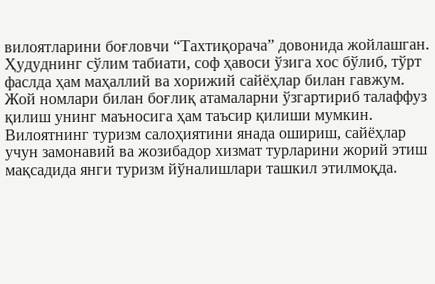вилоятларини боғловчи “Тахтиқорача” довонида жойлашган. Ҳудуднинг сўлим табиати, соф ҳавоси ўзига хос бўлиб, тўрт фаслда ҳам маҳаллий ва хорижий сайёҳлар билан гавжум.
Жой номлари билан боғлиқ атамаларни ўзгартириб талаффуз қилиш унинг маъносига ҳам таъсир қилиши мумкин.
Вилоятнинг туризм салоҳиятини янада ошириш, сайёҳлар учун замонавий ва жозибадор хизмат турларини жорий этиш мақсадида янги туризм йўналишлари ташкил этилмоқда.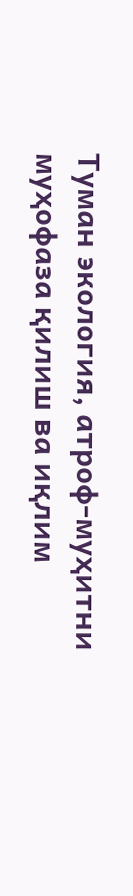Туман экология, атроф-муҳитни муҳофаза қилиш ва иқлим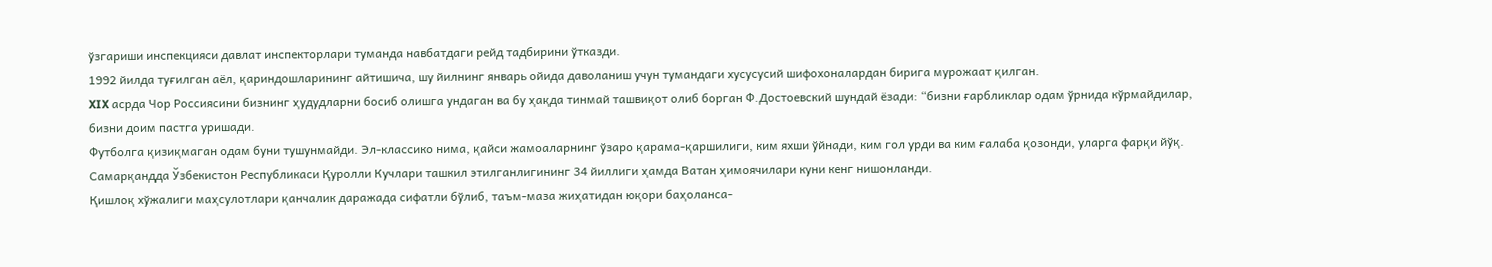ўзгариши инспекцияси давлат инспекторлари туманда навбатдаги рейд тадбирини ўтказди.
1992 йилда туғилган аёл, қариндошларининг айтишича, шу йилнинг январь ойида даволаниш учун тумандаги хусусусий шифохоналардан бирига мурожаат қилган.
XIX асрда Чор Россиясини бизнинг ҳудудларни босиб олишга ундаган ва бу ҳақда тинмай ташвиқот олиб борган Ф.Достоевский шундай ёзади: “бизни ғарбликлар одам ўрнида кўрмайдилар, бизни доим пастга уришади.
Футболга қизиқмаган одам буни тушунмайди. Эл-классико нима, қайси жамоаларнинг ўзаро қарама-қаршилиги, ким яхши ўйнади, ким гол урди ва ким ғалаба қозонди, уларга фарқи йўқ.
Самарқандда Ўзбекистон Республикаси Қуролли Кучлари ташкил этилганлигининг 34 йиллиги ҳамда Ватан ҳимоячилари куни кенг нишонланди.
Қишлоқ хўжалиги маҳсулотлари қанчалик даражада сифатли бўлиб, таъм-маза жиҳатидан юқори баҳоланса-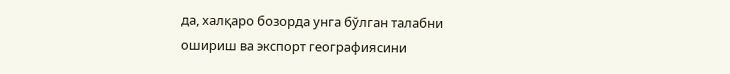да, халқаро бозорда унга бўлган талабни ошириш ва экспорт географиясини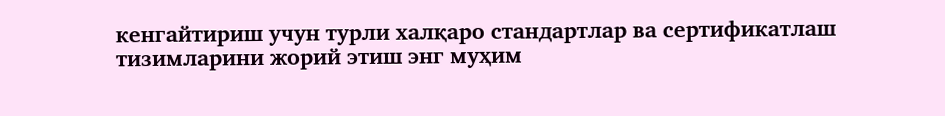кенгайтириш учун турли халқаро стандартлар ва сертификатлаш тизимларини жорий этиш энг муҳим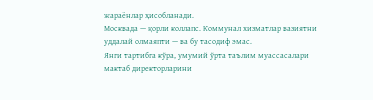жараёнлар ҳисобланади.
Москвада — қорли коллапс. Коммунал хизматлар вазиятни уддалай олмаяпти — ва бу тасодиф эмас.
Янги тартибга кўра, умумий ўрта таълим муассасалари мактаб директорларини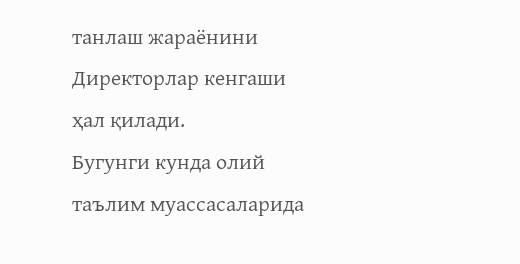танлаш жараёнини Директорлар кенгаши ҳал қилади.
Бугунги кунда олий таълим муассасаларида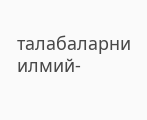талабаларни илмий-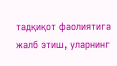тадқиқот фаолиятига жалб этиш, уларнинг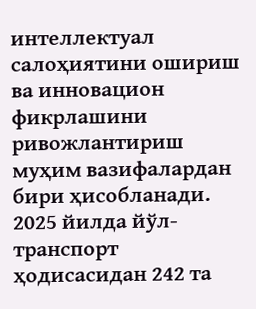интеллектуал салоҳиятини ошириш ва инновацион фикрлашини ривожлантириш муҳим вазифалардан бири ҳисобланади.
2025 йилда йўл-транспорт ҳодисасидан 242 та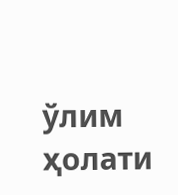ўлим ҳолати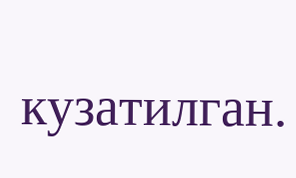кузатилган.